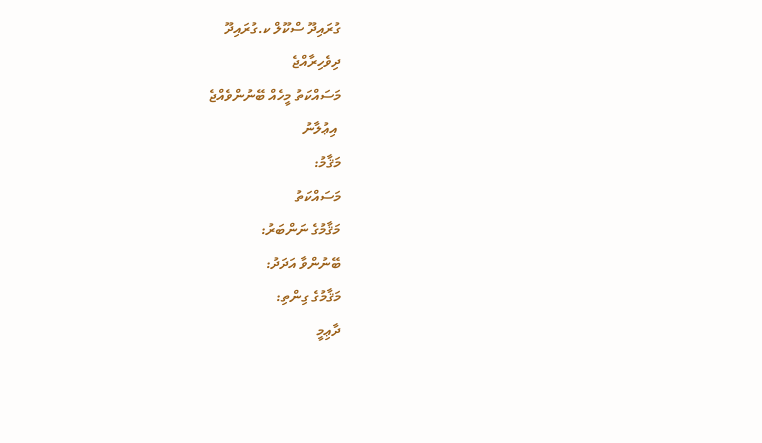ގުރައިދޫ ސްކޫލް ކ.ގުރައިދޫ
ދިވެހިރާއްޖެ
މަސައްކަތު މީހެއް ބޭނުންވެއްޖެ
 އިޢުލާނު
މަޤާމު:
މަސައްކަތު
މަޤާމުގެ ނަންބަރު:
ބޭނުންވާ އަދަދު:
މަޤާމުގެ ގިންތި:
ދާޢިމީ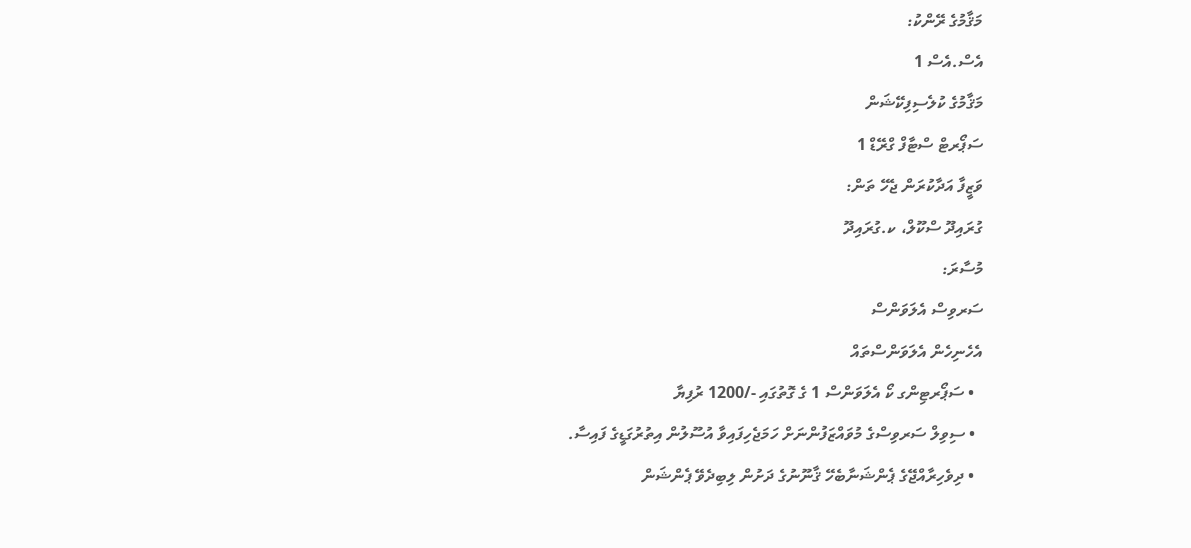މަޤާމުގެ ރޭންކު:
އެސް.އެސް 1
މަޤާމުގެ ކުލެސިފިކޭޝަން
ސަޕޯރޓް ސްޓާފް ގްރޭޑް 1
ވަޒީފާ އަދާކުރަން ޖެހޭ ތަން:
ގުރައިދޫ ސްކޫލް، ކ.ގުރައިދޫ
މުސާރަ:
ސަރވިސް އެލަވަންސް
އެހެނިހެން އެލަވަންސްތައް
  • ސަޕޯރޓިންގ ކޯ އެލަވަންސް 1 ގެ ގޮތުގައި -/1200 ރުފިޔާ
  • ސިވިލް ސަރވިސްގެ މުވައްޒަފުންނަށް ހަމަޖެހިފައިވާ އުސޫލުން އިތުރުގަޑީގެ ފައިސާ.
  • ދިވެހިރާއްޖޭގެ ޕެންޝަނާބެހޭ ޤާނޫނުގެ ދަށުން ލިބިދެވޭ ޕެންޝަން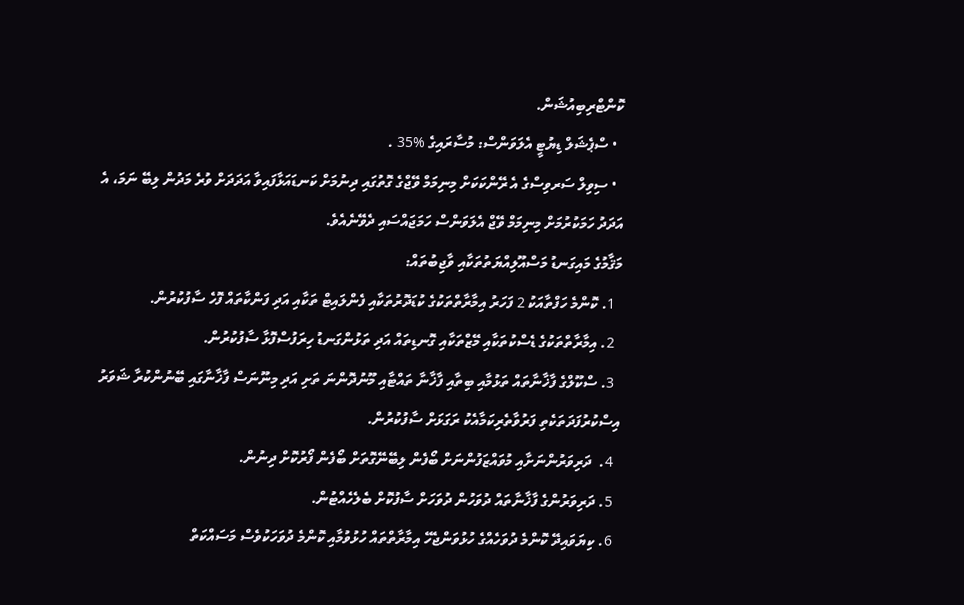ކޮންޓްރިބިއުޝަން.
  • ސްޕެޝަލް ޑިޔުޓީ އެލަވަންސް: މުސާރައިގެ %35 .
  • ސިވިލް ސަރވިސްގެ އެ ރޭންކަކަށް މިނިމަމް ވޭޖްގެ ގޮތުގައި ދިނުމަށް ކަނޑައަޅާފައިވާ އަދަދަށް ވުރެ މަދުން ލިބޭ ނަމަ، އެ އަދަދު ހަމަކުރުމަށް މިނިމަމް ވޭޖް އެލަވަންސް ހަމަޖައްސައި ދެވޭނެއެވެ.
މަޤާމުގެ މައިގަނޑު މަސްއޫލިއްޔަތުތަކާއި ވާޖިބުތައް:
  1. ކޮންމެ ހަފްތާއަކު 2 ފަހަރު އިމާރާތްތަކުގެ ކުޑަދޮރުތަކާއި ފެންލައިޓް ތަކާއި އަދި ފަންކާތައް ފޮހެ ސާފުކުރުން.
  2. އިމާރާތްތަކުގެ ޑެސްކުތަކާއި މޭޒްތަކާއި ގޮނޑިތައް އަދި ތަޅުންގަނޑު ހިރަފުސްފޮޅާ ސާފުކުރުން.
  3. ސްކޫލްގެ ފާޚާނާތައް ތަޅުމާއި ބިތާއި ފާޚާނާ ތައްޓާއި މޫނުދޮންނަ ތަށި އަދި މިނޫނަސް ފާޚާނާގައި ބޭނުންކުރާ ޝަވަރު އިސްކުރުފަދަތަކެތި ފަރުވާތެރިކަމާއެކު ރަގަޅަށް ސާފުކުރުން.
  4.  ދަރިވަރުންނަށާއި މުވައްޒަފުންނަށް ބޯފެން ލިބޭނޭގޮތަށް ބޯފެން ފޯރުކޮށް ދިނުން.
  5. ދަރިވަރުންގެ ފާޚާނާތައް ދުވަހުން ދުވަހަށް ސާފުކޮށް ބެލެހެއްޓުން.
  6. ކިޔަވައިދޭ ކޮންމެ ދުވަހެއްގެ ހުޅުވަންޖެހޭ އިމާރާތްތައް ހުޅުވުމާއި ކޮންމެ ދުވަހަކުވެސް މަސައްކަތް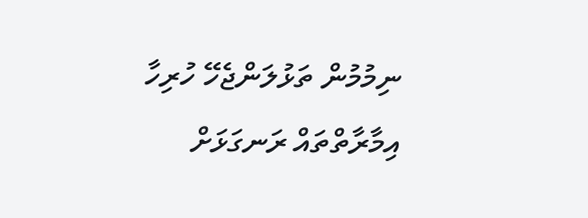ނިމުމުން ތަޅުލަންޖެހޭ ހުރިހާ އިމާރާތްތައް ރަނގަޅަށް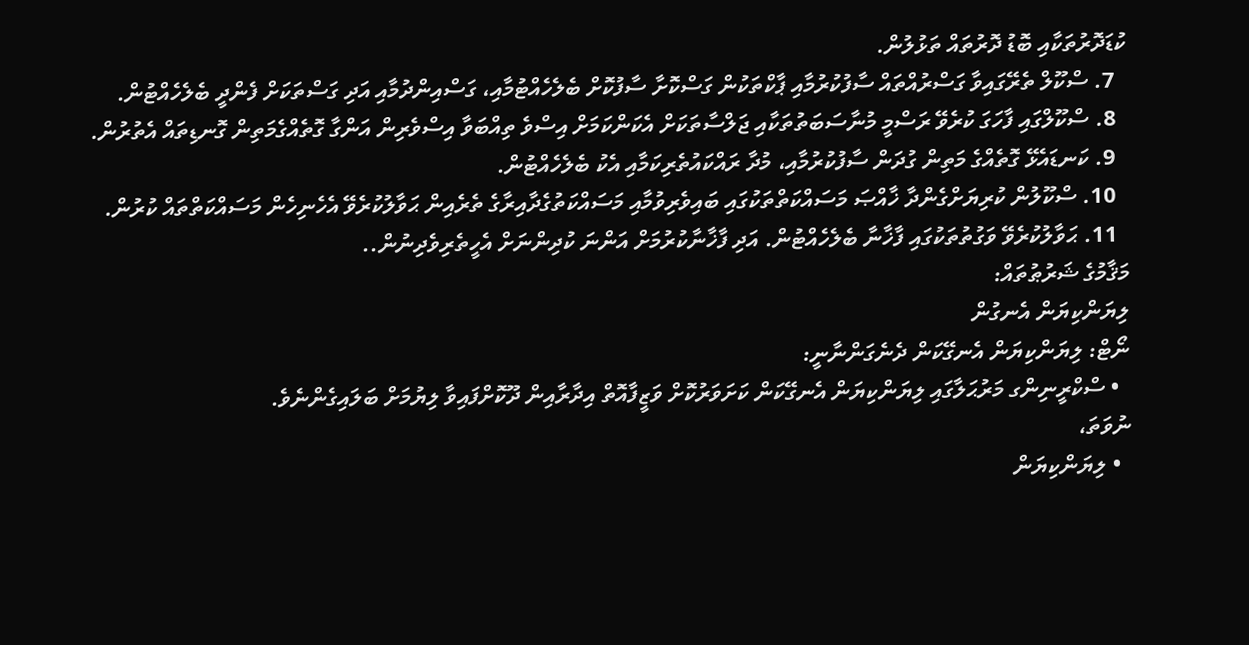ކުޑަދޮރުތަކާއި ބޮޑު ދޮރުތައް ތަޅުލުން.
  7. ސްކޫލް ތެރޭގައިވާ ގަސްރުއްތައް ސާފުކުރުމާއި ޕާކްތަކުން ގަސްކޮށާ ސާފުކޮށް ބެލެހެއްޓުމާއި، ގަސްއިންދުމާއި އަދި ގަސްތަކަށް ފެންދީ ބެލެހެއްޓުން.
  8. ސްކޫލްގައި ފާހަގަ ކުރެވޭ ރަސްމީ މުނާސަބަތުތަކާއި ޖަލްސާތަކަށް އެކަންކަމަށް އިސްވެ ތިއްބަވާ އިސްވެރިން އަންގާ ގޮތެއްގެމަތިން ގޮނޑިތައް އެތުރުން.
  9. ކަނޑައެޅޭ ގޮތެއްގެ މަތިން ގުދަން ސާފުކުރުމާއި، މުދާ ރައްކައުތެރިކަމާއި އެކު ބެލެހެއްޓުން.
  10. ސްކޫލުން ކުރިޔަށްގެންދާ ޚާއްޞަ މަސައްކަތްތަކުގައި ބައިވެރިވުމާއި މަސައްކަތުގެދާއިރާގެ ތެރެއިން ޙަވާލުކުރެވޭ އެހެނިހެން މަސައްކަތްތައް ކުރުން.
  11. ޙަވާލުކުރެވޭ ވަގުތުތަކުގައި ފާޚާނާ ބެލެހެއްޓުން. އަދި ފާޚާނާކުރުމަށް އަންނަ ކުދިންނަށް އެހީތެރިވެދިނުން..
މަޤާމުގެ ޝަރުޠުތައް:
ލިޔަންކިޔަން އެނގުން
ނޯޓް: ލިޔަންކިޔަން އެނގޭކަން ދެނެގަންނާނީ:
  • ސްކްރީނިންގ މަރުޙަލާގައި ލިޔަންކިޔަން އެނގޭކަން ކަށަވަރުކޮށް ވަޒީފާއޮތް އިދާރާއިން ދޫކޮށްފައިވާ ލިޔުމަށް ބަލައިގެންނެވެ.
ނުވަތަ،
  • ލިޔަންކިޔަން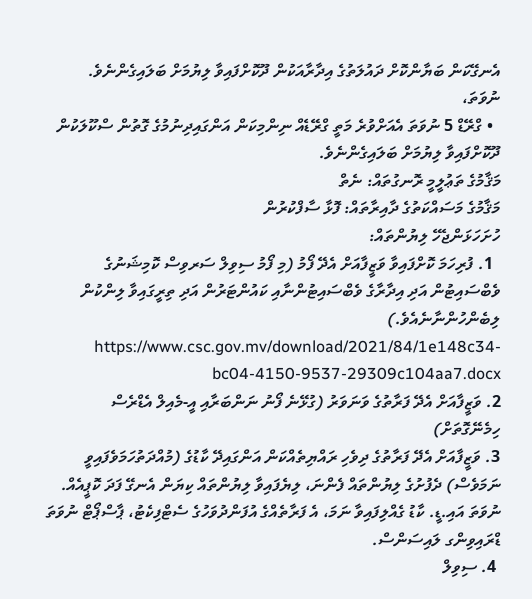އެނގޭކަން ބަޔާންކޮށް ދައުލަތުގެ އިދާރާއަކުން ދޫކޮށްފައިވާ ލިޔުމަށް ބަލައިގެންނެވެ.
ނުވަތަ،
  • ގްރޭޑް 5 ނުވަތަ އެއަށްވުރެ މަތީ ގްރޭޑެއް ނިންމިކަން އަންގައިދިނުމުގެ ގޮތުން ސްކޫލަކުން ދޫކޮށްފައިވާ ލިޔުމަށް ބަލައިގެންނެވެ.
މަޤާމުގެ ތަޢުލީމީ ރޮނގުތައް: ނެތް
މަޤާމުގެ މަސައްކަތުގެ ދާއިރާތައް: ފޮޅާ ސާފްކުރުން
ހުށަހަޅަންޖެހޭ ލިޔުންތައް:
  1. ފުރިހަމަ ކޮށްފައިވާ ވަޒީފާއަށް އެދޭ ފޯމު (މި ފޯމު ސިވިލް ސަރވިސް ކޮމިޝަނުގެ ވެބްސައިޓުން އަދި އިދާރާގެ ވެބްސައިޓުންނާއި ކައުންޓަރުން އަދި ތިރީގައިވާ ލިންކުން ލިބެންހުންނާނެއެވެ.)   https://www.csc.gov.mv/download/2021/84/1e148c34-bc04-4150-9537-29309c104aa7.docx
2. ވަޒީފާއަށް އެދޭ ފަރާތުގެ ވަނަވަރު (ގުޅޭނެ ފޯނު ނަންބަރާއި އީ-މެއިލް އެޑްރެސް ހިމެނޭގޮތަށް)
3. ވަޒީފާއަށް އެދޭ ފަރާތުގެ ދިވެހި ރައްޔިތެއްކަން އަންގައިދޭ ކާޑުގެ (މުއްދަތުހަމަވެފައިވީ ނަމަވެސް) ދެފުށުގެ ލިޔުންތައް ފެންނަ، ލިޔެފައިވާ ލިޔުންތައް ކިޔަން އެނގޭ ފަދަ ކޮޕީއެއް. ނުވަތަ އައި.ޑީ. ކާޑު ގެއްލިފައިވާ ނަމަ، އެ ފަރާތެއްގެ އުފަންދުވަހުގެ ސެޓްފިކެޓު، ޕާސްޕޯޓް ނުވަތަ ޑްރައިވިންގ ލައިސަންސް.
 4. ސިވިލް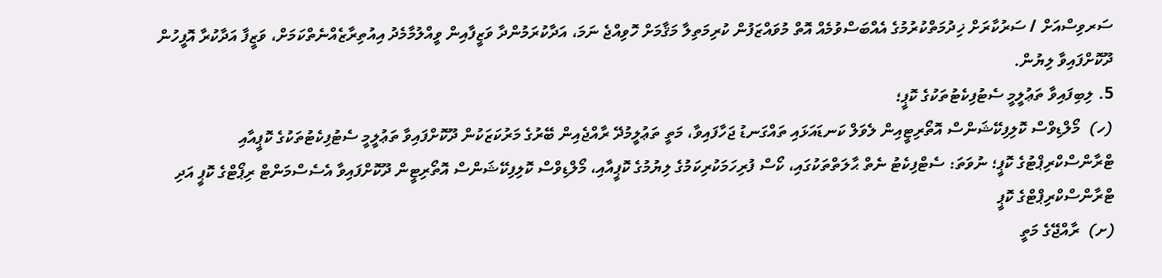ސަރވިސްއަށް / ސަރުކާރަށް ޚިދުމަތްކުރުމުގެ އެއްބަސްވުމެއް އޮތް މުވައްޒަފުން ކުރިމަތިލާ މަޤާމަށް ހޮވިއްޖެ ނަމަ، އަދާކުރަމުންދާ ވަޒީފާއިން ވީއްލުމާމެދު އިއުތިރާޒެއްނެތްކަމަށް، ވަޒީފާ އަދާކުރާ އޮފީހުން ދޫކޮށްފައިވާ ލިޔުން.
5. ލިބިފައިވާ ތަޢުލީމީ ސެޓުފިކެޓުތަކުގެ ކޮޕީ؛
(ހ)  މޯލްޑިވްސް ކޮލިފިކޭޝަންސް އޮތޯރިޓީއިން ލެވަލް ކަނޑައަޅައި ތައްގަނޑު ޖަހާފައިވާ، މަތީ ތަޢުލީމުދޭ ރާއްޖެއިން ބޭރުގެ މަރުކަޒަކުން ދޫކޮށްފައިވާ ތަޢުލީމީ ސެޓުފިކެޓުތަކުގެ ކޮޕީއާއި ޓްރާންސްކްރިޕްޓުގެ ކޮޕީ؛ ނުވަތަ: ސެޓްފިކެޓު ނެތް ޙާލަތްތަކުގައި، ކޯސް ފުރިހަމަކުރިކަމުގެ ލިޔުމުގެ ކޮޕީއާއި، މޯލްޑިވްސް ކޮލިފިކޭޝަންސް އޮތޯރިޓީން ދޫކޮށްފައިވާ އެސެސްމަންޓް ރިޕޯޓްގެ ކޮޕީ އަދި ޓްރާންސްކްރިޕްޓްގެ ކޮޕީ
(ށ)  ރާއްޖޭގެ މަތީ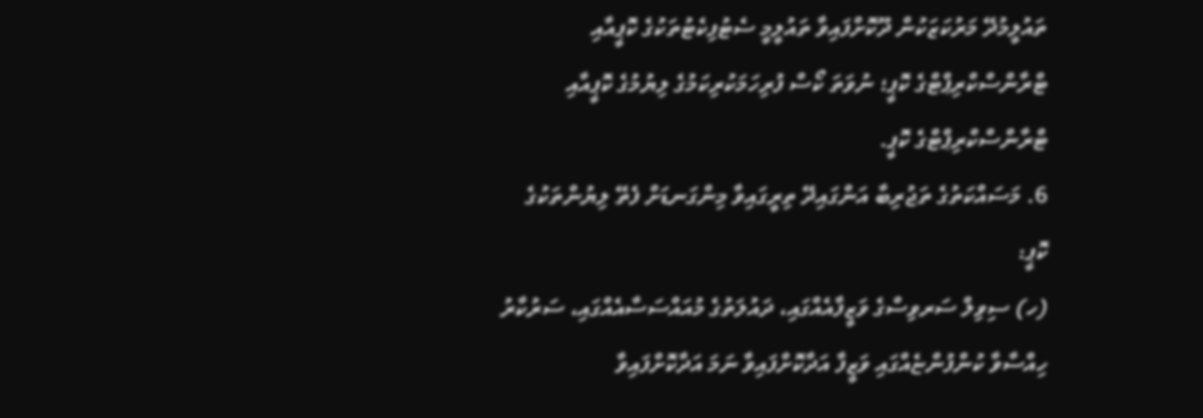ތައުލީމުދޭ މަރުކަޒަކުން ދޫކޮށްފައިވާ ތައުލީމީ ސެޓުފިކެޓުތަކުގެ ކޮޕީއާއި ޓްރާންސްކްރިޕްޓްގެ ކޮޕީ؛ ނުވަތަ ކޯސް ފުރިހަމަކުރިކަމުގެ ލިޔުމުގެ ކޮޕީއާއި ޓްރާންސްކްރިޕްޓްގެ ކޮޕީ.
6. މަސައްކަތުގެ ތަޖުރިބާ އަންގައިދޭ ތިރީގައިވާ މިންގަނޑަށް ފެތޭ ލިޔުންތަކުގެ ކޮޕީ:
(ހ) ސިވިލް ސަރވިސްގެ ވަޒީފާއެއްގައި، ދައުލަތުގެ މުއައްސަސާއެއްގައި، ސަރުކާރު ހިއްސާވާ ކުންފުންޏެއްގައި ވަޒީފާ އަދާކޮށްފައިވާ ނަމަ އަދާކޮށްފައިވާ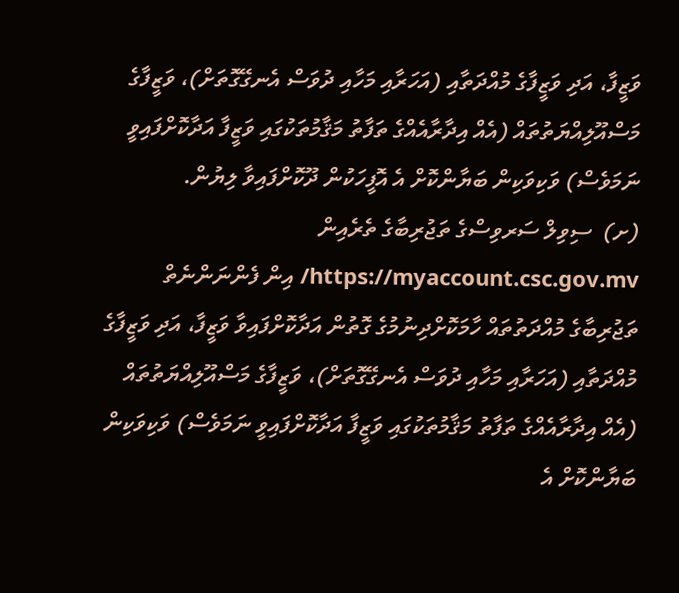ވަޒީފާ، އަދި ވަޒީފާގެ މުއްދަތާއި (އަހަރާއި މަހާއި ދުވަސް އެނގޭގޮތަށް)، ވަޒީފާގެ މަސްއޫލިއްޔަތުތައް (އެއް އިދާރާއެއްގެ ތަފާތު މަޤާމުތަކުގައި ވަޒީފާ އަދާކޮށްފައިވީ ނަމަވެސް) ވަކިވަކިން ބަޔާންކޮށް އެ އޮފީހަކުން ދޫކޮށްފައިވާ ލިޔުން.
(ށ)  ސިވިލް ސަރވިސްގެ ތަޖުރިބާގެ ތެރެއިން https://myaccount.csc.gov.mv/ އިން ފެންނަންނެތް ތަޖުރިބާގެ މުއްދަތުތައް ހާމަކޮށްދިނުމުގެ ގޮތުން އަދާކޮށްފައިވާ ވަޒީފާ، އަދި ވަޒީފާގެ މުއްދަތާއި (އަހަރާއި މަހާއި ދުވަސް އެނގޭގޮތަށް)، ވަޒީފާގެ މަސްއޫލިއްޔަތުތައް (އެއް އިދާރާއެއްގެ ތަފާތު މަޤާމުތަކުގައި ވަޒީފާ އަދާކޮށްފައިވީ ނަމަވެސް) ވަކިވަކިން ބަޔާންކޮށް އެ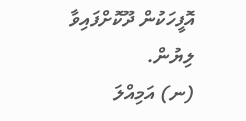އޮފީހަކުން ދޫކޮށްފައިވާ ލިޔުން.
(ނ) އަމިއްލަ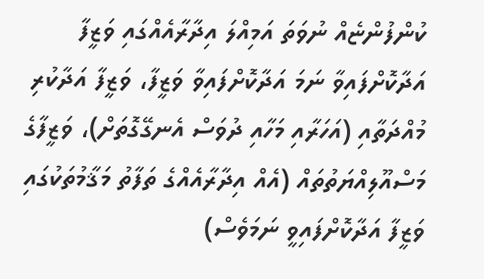ކުންފުންޏެއް ނުވަތަ އަމިއްލަ އިދާރާއެއްގައި ވަޒީފާ އަދާކޮށްފައިވާ ނަމަ އަދާކޮށްފައިވާ ވަޒީފާ، ވަޒީފާ އަދާކުރި މުއްދަތާއި (އަހަރާއި މަހާއި ދުވަސް އެނގޭގޮތަށް)، ވަޒީފާގެ މަސްއޫލިއްޔަތުތައް (އެއް އިދާރާއެއްގެ ތަފާތު މަޤާމުތަކުގައި ވަޒީފާ އަދާކޮށްފައިވީ ނަމަވެސް)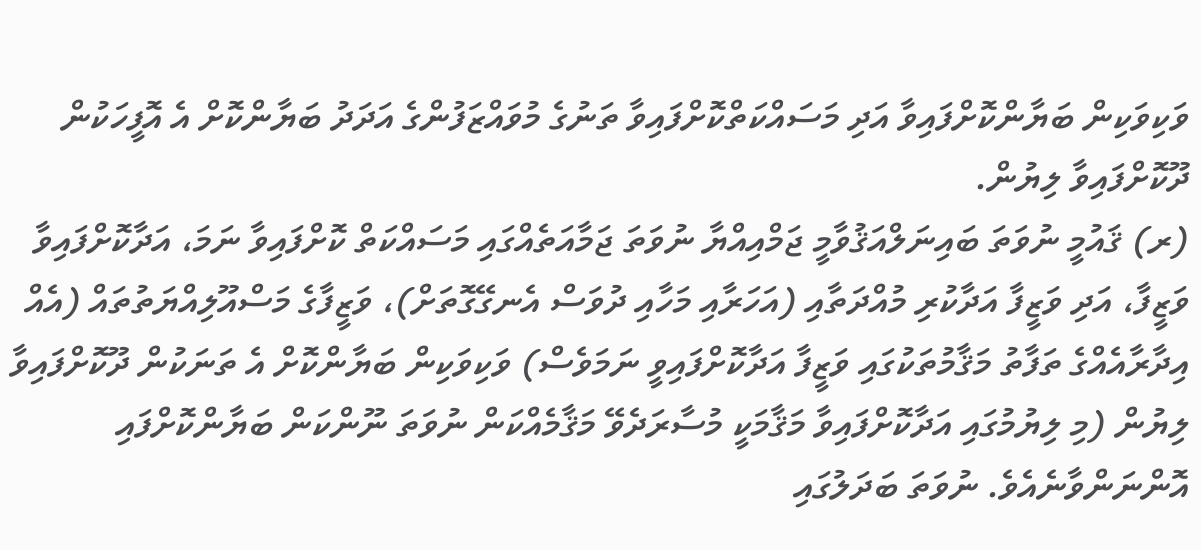ވަކިވަކިން ބަޔާންކޮށްފައިވާ އަދި މަސައްކަތްކޮށްފައިވާ ތަނުގެ މުވައްޒަފުންގެ އަދަދު ބަޔާންކޮށް އެ އޮފީހަކުން ދޫކޮށްފައިވާ ލިޔުން.
(ރ) ޤައުމީ ނުވަތަ ބައިނަލްއަޤުވާމީ ޖަމްއިއްޔާ ނުވަތަ ޖަމާއަތެއްގައި މަސައްކަތް ކޮށްފައިވާ ނަމަ، އަދާކޮށްފައިވާ ވަޒީފާ، އަދި ވަޒީފާ އަދާކުރި މުއްދަތާއި (އަހަރާއި މަހާއި ދުވަސް އެނގޭގޮތަށް)، ވަޒީފާގެ މަސްއޫލިއްޔަތުތައް (އެއް އިދާރާއެއްގެ ތަފާތު މަޤާމުތަކުގައި ވަޒީފާ އަދާކޮށްފައިވީ ނަމަވެސް) ވަކިވަކިން ބަޔާންކޮށް އެ ތަނަކުން ދޫކޮށްފައިވާ ލިޔުން (މި ލިޔުމުގައި އަދާކޮށްފައިވާ މަޤާމަކީ މުސާރަދެވޭ މަޤާމެއްކަން ނުވަތަ ނޫންކަން ބަޔާންކޮށްފައި އޮންނަންވާނެއެވެ. ނުވަތަ ބަދަލުގައި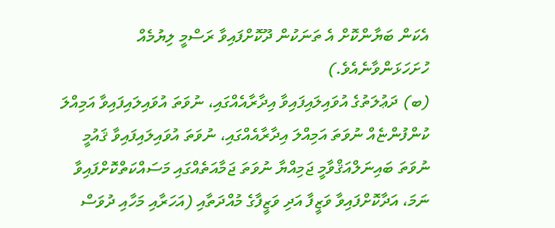އެކަން ބަޔާންކޮށް އެ ތަނަކުން ދޫކޮށްފައިވާ ރަސްމީ ލިޔުމެއް ހުށަހަޅަންވާނެއެވެ.)
(ބ) ދަޢުލަތުގެ އުވައިލައިފައިވާ އިދާރާއެއްގައި، ނުވަތަ އުވައިލައިފައިވާ އަމިއްލަ ކުންފުންޏެއް ނުވަތަ އަމިއްލަ އިދާރާއެއްގައި، ނުވަތަ އުވައިލައިފައިވާ ޤައުމީ ނުވަތަ ބައިނަލްއަޤްވާމީ ޖަމިއްޔާ ނުވަތަ ޖަމާއަތެއްގައި މަސައްކަތްކޮށްފައިވާ ނަމަ، އަދާކޮށްފައިވާ ވަޒީފާ އަދި ވަޒީފާގެ މުއްދަތާއި (އަހަރާއި މަހާއި ދުވަސް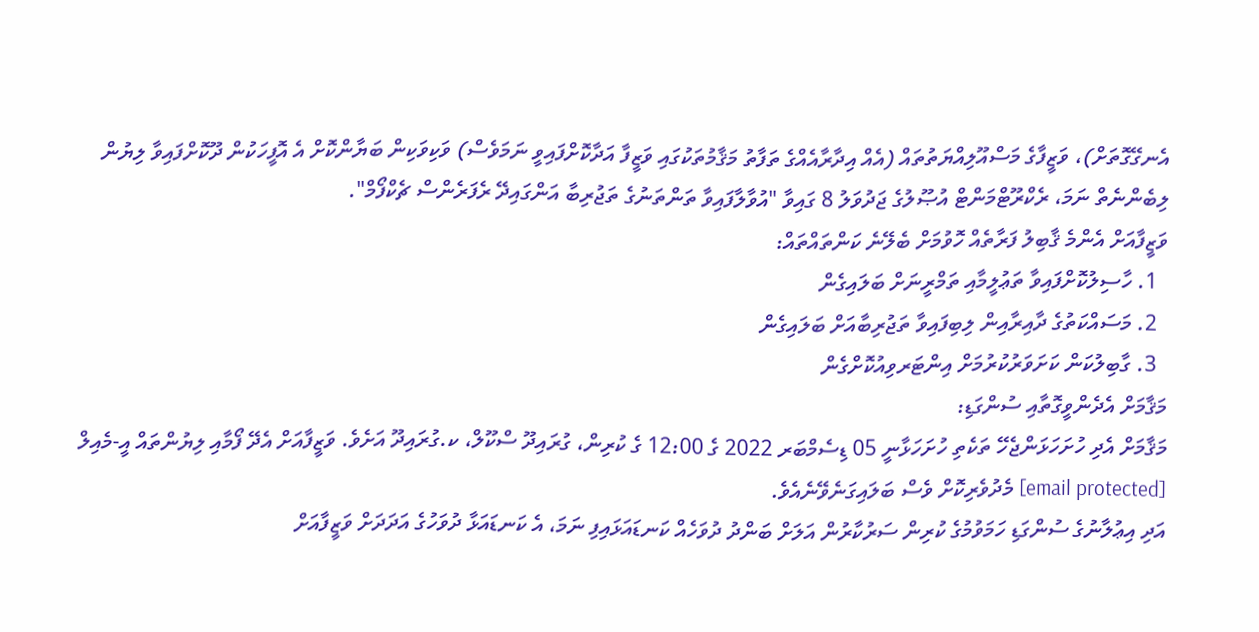އެނގޭގޮތަށް)، ވަޒީފާގެ މަސްއޫލިއްޔަތުތައް (އެއް އިދާރާއެއްގެ ތަފާތު މަޤާމުތަކުގައި ވަޒީފާ އަދާކޮށްފައިވީ ނަމަވެސް) ވަކިވަކިން ބަޔާންކޮށް އެ އޮފީހަކުން ދޫކޮށްފައިވާ ލިޔުން ލިބެންނެތް ނަމަ، ރެކްރޫޓްމަންޓް އުޞޫލުގެ ޖަދުވަލު 8 ގައިވާ "އުވާލާފައިވާ ތަންތަނުގެ ތަޖުރިބާ އަންގައިދޭ ރެފަރެންސް ޗެކްފޯމް".
ވަޒީފާއަށް އެންމެ ޤާބިލު ފަރާތެއް ހޮވުމަށް ބެލޭނެ ކަންތައްތައް:
  1. ހާސިލުކޮށްފައިވާ ތަޢުލީމާއި ތަމްރީނަށް ބަލައިގެން
  2. މަސައްކަތުގެ ދާއިރާއިން ލިބިފައިވާ ތަޖުރިބާއަށް ބަލައިގެން
  3. ގާބިލުކަން ކަށަވަރުކުރުމަށް އިންޓަރވިއުކޮށްގެން
މަޤާމަށް އެދެންވީގޮތާއި ސުންގަޑި:
މަޤާމަށް އެދި ހުށަހަޅަންޖެހޭ ތަކެތި ހުށަހަޅާނީ 05 ޑިސެމްބަރ 2022 ގެ 12:00 ގެ ކުރިން، ގުރައިދޫ ސްކޫލް، ކ.ގުރައިދޫ އަށެވެ. ވަޒީފާއަށް އެދޭ ފޯމާއި ލިޔުންތައް އީ-މެއިލް [email protected] މެދުވެރިކޮށް ވެސް ބަލައިގަނެވޭނެއެވެ.
އަދި އިޢުލާނުގެ ސުންގަޑި ހަމަވުމުގެ ކުރިން ސަރުކާރުން އަލަށް ބަންދު ދުވަހެއް ކަނޑައަޅައިފި ނަމަ، އެ ކަނޑައަޅާ ދުވަހުގެ އަދަދަށް ވަޒީފާއަށް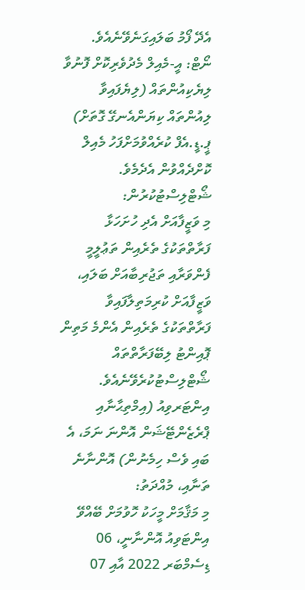އެދޭ ފޯމު ބަލައިގަނެވޭނެއެވެ.
ނޯޓް: އީ-މެއިލް މެދުވެރިކޮށް ފޮނުވާ ލިޔެކިއުންތައް (ލިޔެފައިވާ ލިއުންތައް ކިޔަންއެނގޭ ގޮތަށް) ޕީ.ޑީ.އެފް ކުރެއްވުމަށްފަހު މެއިލް ކޮށްދެއްވުން އެދެމެވެ.
ޝޯޓްލިސްޓުކުރުން:
މި ވަޒީފާއަށް އެދި ހުށަހަޅާ ފަރާތްތަކުގެ ތެރެއިން ތަޢުލީމީ ފެންވަރާއި ތަޖުރިބާއަށް ބަލައި، ވަޒީފާއަށް ކުރިމަތިލާފައިވާ ފަރާތްތަކުގެ ތެރެއިން އެންމެ މަތިން ޕޮއިންޓު ލިބޭފަރާތްތައް ޝޯޓްލިސްޓުކުރެވޭނެއެވެ.
އިންޓަރވިއު (އިމްތިޙާނާއި ޕްރެޒެންޓޭޝަން އޮންނަ ނަމަ، އެ ބައި ވެސް ހިމެނުން) އޮންނާނެ ތަނާއި، މުއްދަތު:
މި މަޤާމަށް މީހަކު ހޮވުމަށް ބޭއްވޭ އިންޓަވިއު އޮންނާނީ، 06 ޑިސެމްބަރ 2022 އާއި 07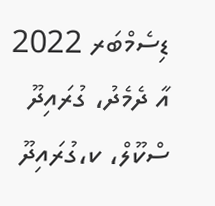ޑިސެމްބަރ 2022 އާ ދެމެދު، ގުރައިދޫ ސްކޫލް، ކ،ގުރައިދޫ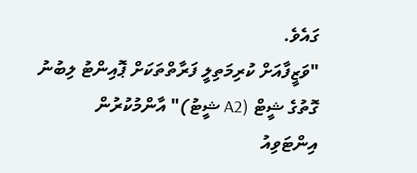ގައެވެ.
"ވަޒީފާއަށް ކުރިމަތިލީ ފަރާތްތަކަށް ޕޮއިންޓު ލިބުނު ގޮތުގެ ޝީޓް (A2 ޝީޓު)" އާންމުކުރުން
އިންޓަވިއު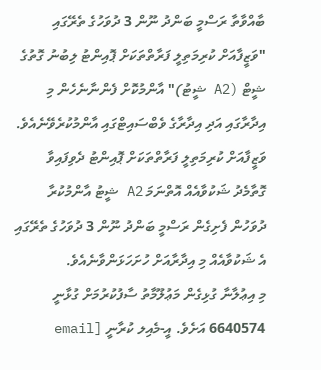ބާއްވާތާ ރަސްމީ ބަންދު ނޫން 3 ދުވަހުގެ ތެރޭގައި "ވަޒީފާއަށް ކުރިމަތިލީ ފަރާތްތަކަށް ޕޮއިންޓު ލިބުނު ގޮތުގެ ޝީޓް (A2 ޝީޓު)" އާންމުކޮށް ފެންނާނެހެން މި އިދާރާގައި އަދި އިދާރާގެ ވެބްސައިޓްގައި އާންމުކުރެވޭނެއެވެ. ވަޒީފާއަށް ކުރިމަތިލީ ފަރާތްތަކަށް ޕޮއިންޓު ދެވިފައިވާ ގޮތާމެދު ޝަކުވާއެއް އޮތްނަމަ A2 ޝީޓު އާންމުކުރާ ދުވަހުން ފެށިގެން ރަސްމީ ބަންދު ނޫން 3 ދުވަހުގެ ތެރޭގައި އެ ޝަކުވާއެއް މި އިދާރާއަށް ހުށަހަޅަންވާނެއެވެ.
މި އިޢުލާނާ ގުޅިގެން މަޢުލޫމާތު ސާފުކުރުމަށް ގުޅާނީ 6640574 އަށެވެ. އީ-މެއިލ ކުރާނީ [email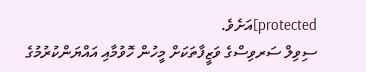protected]އަށެވެ.
ސިވިލް ސަރވިސްގެ ވަޒީފާތަކަށް މީހުން ހޮވުމާއި އައްޔަންކުރުމުގެ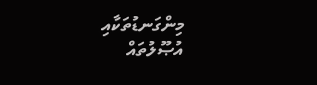މިންގަނޑުތަކާއި އުޞޫލުތައް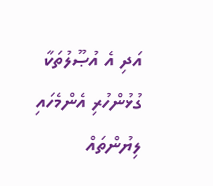އަދި އެ އުޞޫލުތަކާ ގުޅުންހުރި އެންމެހައި ލިޔުންތައް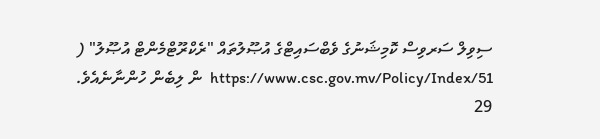ސިވިލް ސަރވިސް ކޮމިޝަނުގެ ވެބްސައިޓްގެ އުޞޫލުތައް "ރެކްރޫޓްމެންޓް އުޞޫލު" ( https://www.csc.gov.mv/Policy/Index/51  ން ލިބެން ހުންނާނެއެވެ.
29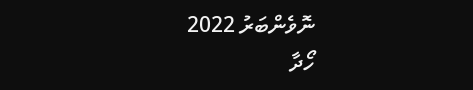ނޮވެންބަރު 2022
ހޯދާ